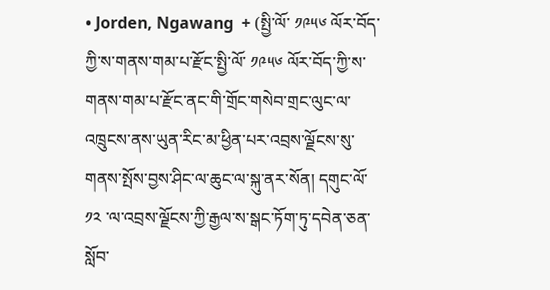• Jorden, Ngawang  + (སྤྱི་ལོ་ ༡༩༥༦ ལོར་བོད་ཀྱི་ས་གནས་གམ་པ་རྫོང་སྤྱི་ལོ་ ༡༩༥༦ ལོར་བོད་ཀྱི་ས་གནས་གམ་པ་རྫོང་ནང་གི་གྲོང་གསེབ་གྲང་ལུང་ལ་འཁྲུངས་ནས་ཡུན་རིང་མ་ཕྱིན་པར་འབྲས་ལྗོངས་སུ་གནས་སྤོས་བྱས་ཤིང་ལ་ཆུང་ལ་སྐུ་ནར་སོན། དགུང་ལོ་ ༡༢ ་ལ་འབྲས་ལྗོངས་ཀྱི་རྒྱལ་ས་སྒང་ཏོག་ཏུ་དབེན་ཅན་སློབ་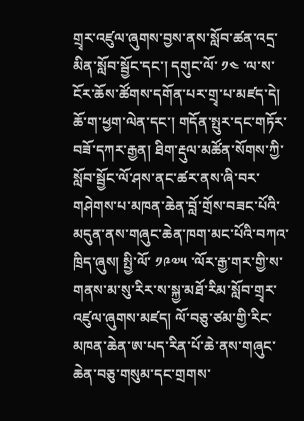གྲྭར་འཛུལ་ཞུགས་བྱས་ནས་སློབ་ཚན་འདྲ་མིན་སློབ་སྦྱོང་དང་། དགུང་ལོ་ ༡༤ ་ལ་ས་ངོར་ཆོས་ཚོགས་དགོན་པར་གྲྭ་པ་མཛད་དེ། ཆོ་ག་ཕྱག་ལེན་དང་། གདོན་སྤུར་དང་གཏོར་བཟོ་དཀར་རྒྱན། ཐིག་རྡུལ་མཚོན་སོགས་ཀྱི་སློབ་སྦྱོང་ལོ་ཤས་ནང་ཚར་ནས་ཞི་བར་གཤེགས་པ་མཁན་ཆེན་བློ་གྲོས་བཟང་པོའི་མདུན་ནས་གཞུང་ཆེན་ཁག་མང་པོའི་བཀའ་ཁྲིད་ཞུས། སྤྱི་ལོ་ ༡༩༧༥ ་ལོར་རྒྱ་གར་གྱི་ས་གནས་མ་སུ་རིར་ས་སྐྱ་མཐོ་རིམ་སློབ་གྲྭར་འཛུལ་ཞུགས་མཛད། ལོ་བཅུ་ཙམ་གྱི་རིང་མཁན་ཆེན་ཨ་པད་རིན་པོ་ཆེ་ནས་གཞུང་ཆེན་བཅུ་གསུམ་དང་གྲགས་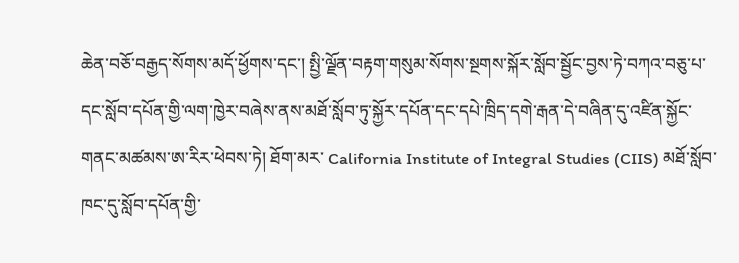ཆེན་བཅོ་བརྒྱད་སོགས་མདོ་ཕྱོགས་དང་། སྤྱི་ལྗོན་བརྟག་གསུམ་སོགས་སྔགས་སྐོར་སློབ་སྦྱོང་བྱས་ཏེ་བཀའ་བཅུ་པ་དང་སློབ་དཔོན་གྱི་ལག་ཁྱེར་བཞེས་ནས་མཐོ་སློབ་ཏུ་སྐྱོར་དཔོན་དང་དཔེ་ཁྲིད་དགེ་རྒན་དེ་བཞིན་དུ་འཛིན་སྐྱོང་གནང་མཚམས་ཨ་རིར་ཕེབས་ཏེ། ཐོག་མར་ California Institute of Integral Studies (CIIS) མཐོ་སློབ་ཁང་དུ་སློབ་དཔོན་གྱི་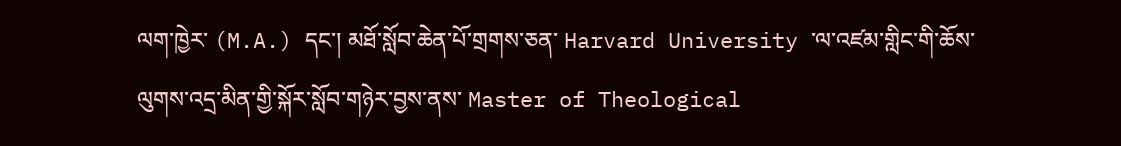ལག་ཁྱེར་ (M.A.) དང་། མཐོ་སློབ་ཆེན་པོ་གྲགས་ཅན་ Harvard University ་ལ་འཛམ་གླིང་གི་ཆོས་ལུགས་འདྲ་མིན་གྱི་སྐོར་སློབ་གཉེར་བྱས་ནས་ Master of Theological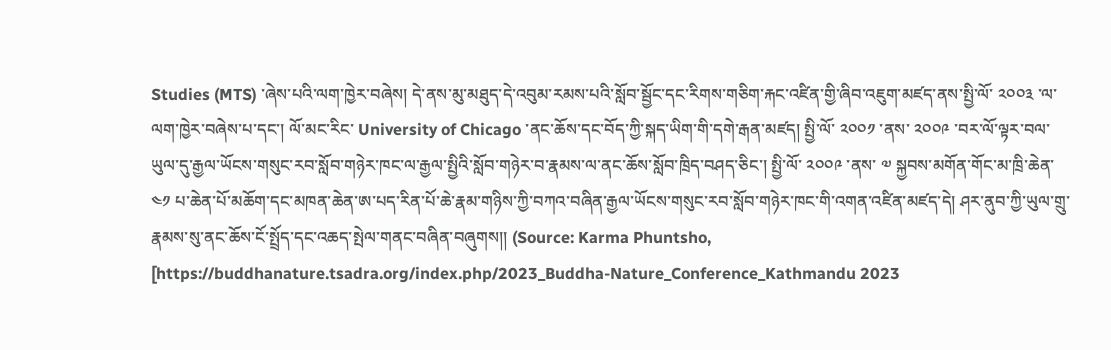Studies (MTS) ་ཞེས་པའི་ལག་ཁྱེར་བཞེས། དེ་ནས་མུ་མཐུད་དེ་འབུམ་རམས་པའི་སློབ་སྦྱོང་དང་རིགས་གཅིག་རྐང་འཛིན་གྱི་ཞིབ་འཇུག་མཛད་ནས་སྤྱི་ལོ་ ༢༠༠༣ ་ལ་ལག་ཁྱེར་བཞེས་པ་དང་། ལོ་མང་རིང་ University of Chicago ་ནང་ཆོས་དང་བོད་ཀྱི་སྐད་ཡིག་གི་དགེ་རྒན་མཛད། སྤྱི་ལོ་ ༢༠༠༡ ་ནས་ ༢༠༠༩ ་བར་ལོ་ལྟར་བལ་ཡུལ་དུ་རྒྱལ་ཡོངས་གསུང་རབ་སློབ་གཉེར་ཁང་ལ་རྒྱལ་སྤྱིའི་སློབ་གཉེར་བ་རྣམས་ལ་ནང་ཆོས་སློབ་ཁྲིད་བཤད་ཅིང་། སྤྱི་ལོ་ ༢༠༠༩ ་ནས་ ༧ སྐྱབས་མགོན་གོང་མ་ཁྲི་ཆེན་ ༤༡ པ་ཆེན་པོ་མཆོག་དང་མཁན་ཆེན་ཨ་པད་རིན་པོ་ཆེ་རྣམ་གཉིས་ཀྱི་བཀའ་བཞིན་རྒྱལ་ཡོངས་གསུང་རབ་སློབ་གཉེར་ཁང་གི་འགན་འཛིན་མཛད་དེ། ཤར་ནུབ་ཀྱི་ཡུལ་གྲུ་རྣམས་སུ་ནང་ཆོས་ངོ་སྤྲོད་དང་འཆད་སྤེལ་གནང་བཞིན་བཞུགས།། (Source: Karma Phuntsho, [https://buddhanature.tsadra.org/index.php/2023_Buddha-Nature_Conference_Kathmandu 2023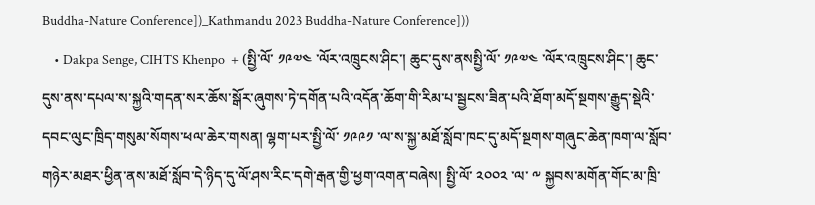Buddha-Nature Conference])_Kathmandu 2023 Buddha-Nature Conference]))
    • Dakpa Senge, CIHTS Khenpo  + (སྤྱི་ལོ་ ༡༩༧༤ ་ལོར་འཁྲུངས་ཤིང་། ཆུང་དུས་ནསསྤྱི་ལོ་ ༡༩༧༤ ་ལོར་འཁྲུངས་ཤིང་། ཆུང་དུས་ནས་དཔལ་ས་སྐྱའི་གདན་སར་ཆོས་སྒོར་ཞུགས་ཏེ་དགོན་པའི་འདོན་ཆོག་གི་རིམ་པ་སྦྱངས་ཟིན་པའི་ཐོག་མདོ་སྔགས་རྒྱུད་སྡེའི་དབང་ལུང་ཁྲིད་གསུམ་སོགས་ཕལ་ཆེར་གསན། ལྷག་པར་སྤྱི་ལོ་ ༡༩༩༡ ་ལ་ས་སྐྱ་མཐོ་སློབ་ཁང་དུ་མདོ་སྔགས་གཞུང་ཆེན་ཁག་ལ་སློབ་གཉེར་མཐར་ཕྱིན་ནས་མཐོ་སློབ་དེ་ཉིད་དུ་ལོ་ཤས་རིང་དགེ་རྒན་གྱི་ཕྱག་འགན་བཞེས། སྤྱི་ལོ་ ༢༠༠༢ ་ལ་ ༸ སྐྱབས་མགོན་གོང་མ་ཁྲི་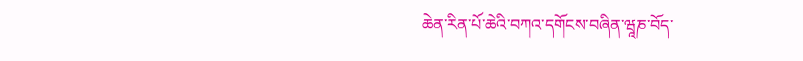ཆེན་རིན་པོ་ཆེའི་བཀའ་དགོངས་བཞིན་ཝཱཎ་བོད་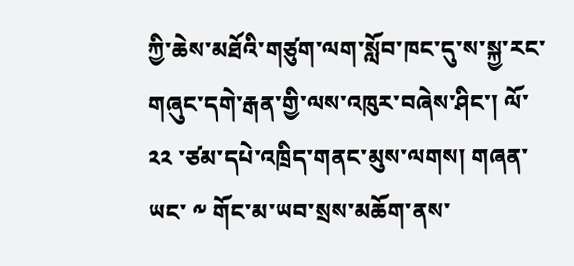ཀྱི་ཆེས་མཐོའི་གཙུག་ལག་སློབ་ཁང་དུ་ས་སྐྱ་རང་གཞུང་དགེ་རྒན་གྱི་ལས་འཁུར་བཞེས་ཤིང་། ལོ་ ༢༢ ་ཙམ་དཔེ་འཁྲིད་གནང་མུས་ལགས། གཞན་ཡང་ ༸ གོང་མ་ཡབ་སྲས་མཆོག་ནས་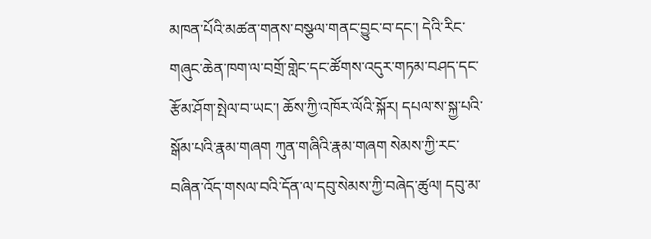མཁན་པོའི་མཚན་གནས་བསྩལ་གནང་བྱུང་བ་དང་། དེའི་རིང་གཞུང་ཆེན་ཁག་ལ་བགྲོ་གླེང་དང་ཚོགས་འདུར་གཏམ་བཤད་དང་རྩོམ་ཤོག་སྤེལ་བ་ཡང་། ཆོས་ཀྱི་འཁོར་ལོའི་སྐོར། དཔལ་ས་སྐྱ་པའི་སྒོམ་པའི་རྣམ་གཞག ཀུན་གཞིའི་རྣམ་གཞག སེམས་ཀྱི་རང་བཞིན་འོད་གསལ་བའི་དོན་ལ་དབུ་སེམས་ཀྱི་བཞེད་ཚུལ། དབུ་མ་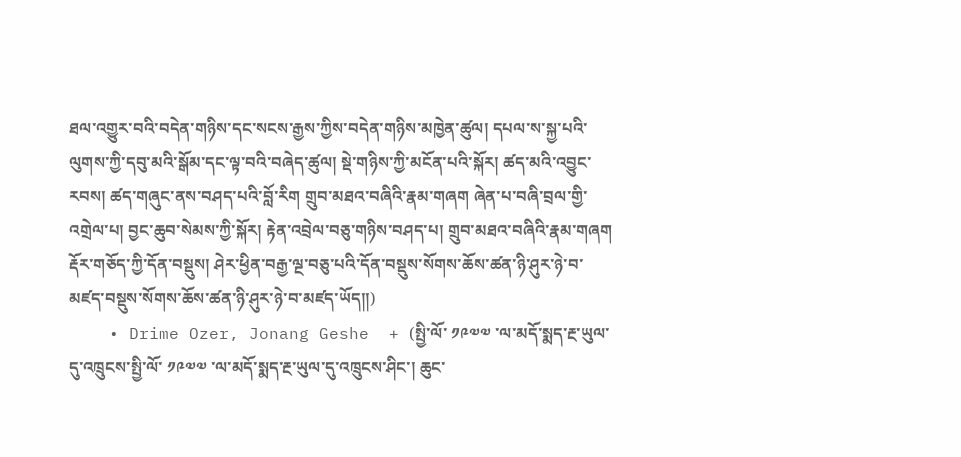ཐལ་འགྱུར་བའི་བདེན་གཉིས་དང་སངས་རྒྱས་ཀྱིས་བདེན་གཉིས་མཁྱེན་ཚུལ། དཔལ་ས་སྐྱ་པའི་ལུགས་ཀྱི་དབུ་མའི་སྒོམ་དང་ལྟ་བའི་བཞེད་ཚུལ། སྡེ་གཉིས་ཀྱི་མངོན་པའི་སྐོར། ཚད་མའི་འབྱུང་རབས། ཚད་གཞུང་ནས་བཤད་པའི་བློ་རིག གྲུབ་མཐའ་བཞིའི་རྣམ་གཞག ཞེན་པ་བཞི་བྲལ་གྱི་འགྲེལ་པ། བྱང་ཆུབ་སེམས་ཀྱི་སྐོར། རྟེན་འབྲེལ་བཅུ་གཉིས་བཤད་པ། གྲུབ་མཐའ་བཞིའི་རྣམ་གཞག རྡོར་གཅོད་ཀྱི་དོན་བསྡུས། ཤེར་ཕྱིན་བརྒྱ་ལྔ་བཅུ་པའི་དོན་བསྡུས་སོགས་ཆོས་ཚན་ཉི་ཤུར་ཉེ་བ་མཛད་བསྡུས་སོགས་ཆོས་ཚན་ཉི་ཤུར་ཉེ་བ་མཛད་ཡོད།།)
    • Drime Ozer, Jonang Geshe  + (སྤྱི་ལོ་ ༡༩༧༧ ་ལ་མདོ་སྨད་རྔ་ཡུལ་དུ་འཁྲུངས་སྤྱི་ལོ་ ༡༩༧༧ ་ལ་མདོ་སྨད་རྔ་ཡུལ་དུ་འཁྲུངས་ཤིང་། ཆུང་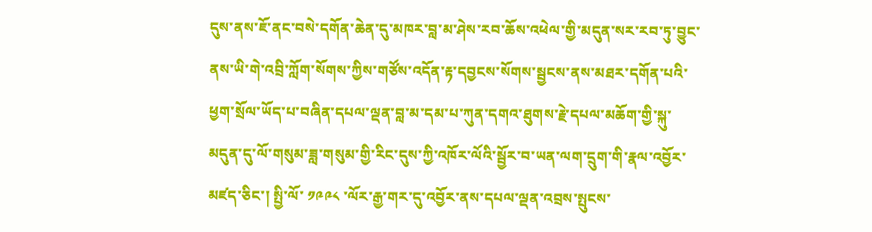དུས་ནས་ཇོ་ནང་བསེ་དགོན་ཆེན་དུ་མཁར་བླ་མ་ཤེས་རབ་ཆོས་འཕེལ་གྱི་མདུན་སར་རབ་ཏུ་བྱུང་ནས་ཡི་གེ་འབྲི་ཀློག་སོགས་ཀྱིས་གཙོས་འདོན་རྟ་དབྱངས་སོགས་སྦྱངས་ནས་མཐར་དགོན་པའི་ཕྱག་སྲོལ་ཡོད་པ་བཞིན་དཔལ་ལྡན་བླ་མ་དམ་པ་ཀུན་དགའ་ཐུགས་རྗེ་དཔལ་མཆོག་གྱི་སྐུ་མདུན་དུ་ལོ་གསུམ་ཟླ་གསུམ་གྱི་རིང་དུས་ཀྱི་འཁོར་ལོའི་སྦྱོར་བ་ཡན་ལག་དྲུག་གི་རྣལ་འབྱོར་མཛད་ཅིང་། སྤྱི་ལོ་ ༡༩༩༨ ་ལོར་རྒྱ་གར་དུ་འབྱོར་ནས་དཔལ་ལྡན་འབྲས་སྤུངས་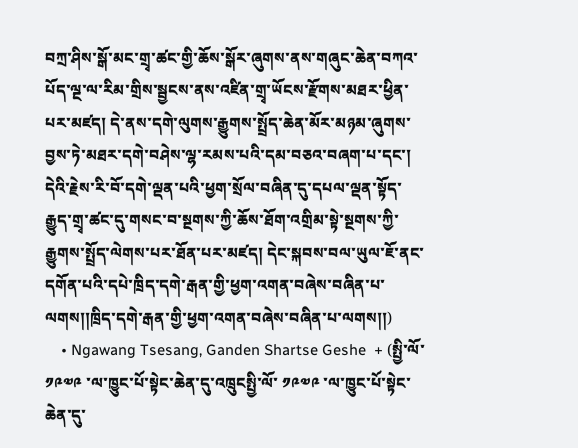བཀྲ་ཤིས་སྒོ་མང་གྲྭ་ཚང་གྱི་ཆོས་སྒོར་ཞུགས་ནས་གཞུང་ཆེན་བཀའ་པོད་ལྔ་ལ་རིམ་གྲིས་སྦྱངས་ནས་འཛིན་གྲྭ་ཡོངས་རྫོགས་མཐར་ཕྱིན་པར་མཛད། དེ་ནས་དགེ་ལུགས་རྒྱུགས་སྤྲོད་ཆེན་མོར་མཉམ་ཞུགས་བྱས་ཏེ་མཐར་དགེ་བཤེས་ལྷ་རམས་པའི་དམ་བཅའ་བཞག་པ་དང་། དེའི་རྗེས་རི་བོ་དགེ་ལྡན་པའི་ཕྱག་སྲོལ་བཞིན་དུ་དཔལ་ལྡན་སྟོད་རྒྱུད་གྲྭ་ཚང་དུ་གསང་བ་སྔགས་ཀྱི་ཆོས་ཐོག་འགྲིམ་སྟེ་སྔགས་ཀྱི་རྒྱུགས་སྤྲོད་ལེགས་པར་ཐོན་པར་མཛད། དེང་སྐབས་བལ་ཡུལ་ཇོ་ནང་དགོན་པའི་དཔེ་ཁྲིད་དགེ་རྒན་གྱི་ཕྱག་འགན་བཞེས་བཞིན་པ་ལགས།།ཁྲིད་དགེ་རྒན་གྱི་ཕྱག་འགན་བཞེས་བཞིན་པ་ལགས།།)
    • Ngawang Tsesang, Ganden Shartse Geshe  + (སྤྱི་ལོ་ ༡༩༧༩ ་ལ་ཁྱུང་པོ་སྟེང་ཆེན་དུ་འཁྲུངསྤྱི་ལོ་ ༡༩༧༩ ་ལ་ཁྱུང་པོ་སྟེང་ཆེན་དུ་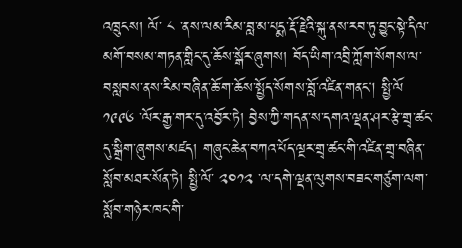འཁྲུངས། ལོ་ ༨ ་ནས་ལམ་རིམ་བླ་མ་པདྨ་རྡོ་རྗེའི་སྐུ་ནས་རབ་ཏུ་བྱུང་སྟེ་དིལ་མགོ་བསམ་གཏན་གླིང་དུ་ཆོས་སྒོར་ཞུགས། བོད་ཡིག་འབྲི་ཀློག་སོགས་ལ་བསླབས་ནས་རིམ་བཞིན་ཆོ་ག་ཆོས་སྤྱོད་སོགས་བློ་འཛིན་གནང། སྤྱི་ལོ ༡༩༩༦ ་ལོར་རྒྱ་གར་དུ་འབྱོར་ཏེ། བྱེས་ཀྱི་གདན་ས་དགའ་ལྡན་ཤར་རྩེ་གྲྭ་ཚང་དུ་སྒྲིག་ཞུགས་མཛད། གཞུང་ཆེན་བཀའ་པོད་ལྔར་གྲྭ་ཚང་གི་འཛིན་གྲྭ་བཞིན་སློབ་མཐར་སོན་ཏེ། སྤྱི་ལོ་ ༢༠༡༢ ་ལ་དགེ་ལྡན་ལུགས་བཟང་གཙུག་ལག་སློབ་གཉེར་ཁང་གི་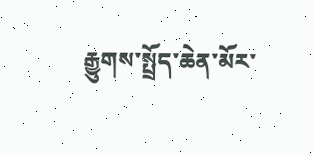རྒྱུགས་སྤྲོད་ཆེན་མོར་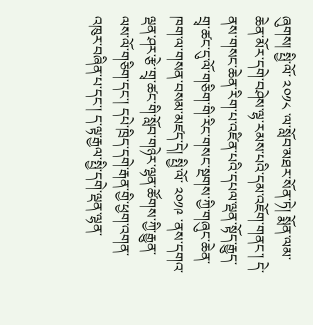ཞུགས། སྤྱི་ལོ་ ༢༠༡༨ ་ལ་སློབ་མཐར་སོན་ཏེ། སྨོན་ལམ་ཆེན་མོར་དགེ་བཤེས་ལྷ་རམས་པའི་དམ་འཇོག་གནང་། དེ་ནས་གསང་ཆེན་རིག་པ་འཛིན་པའི་དཔལ་ལྡན་སྟོད་རྒྱུད་གྲྭ་ཚང་དུ་ལོ་གཅིག་གི་རིང་གསང་སྔགས་ཀྱི་གཞུང་ཆེན་ཁག་ལ་གསན་བསམ་མཛད་དེ། སྤྱི་ལོ་ ༢༠༡༩ ་ནས་དགའ་ལྡན་ཤར་རྩེ་གྲྭ་ཚང་གི་སློབ་གཉེར་ལྷན་ཚོགས་ཀྱི་རྒྱུན་ལས་ལོ་གཅིག་དང་། དཔེ་ཁྲིད་དགེ་རྒན་གྱི་ཕྱག་འགན་འཁུར་བཞིན་པ་དང་། ད་ལྟ་རྒྱལ་སྤྱི་དགེ་ལྡན་ལྷན་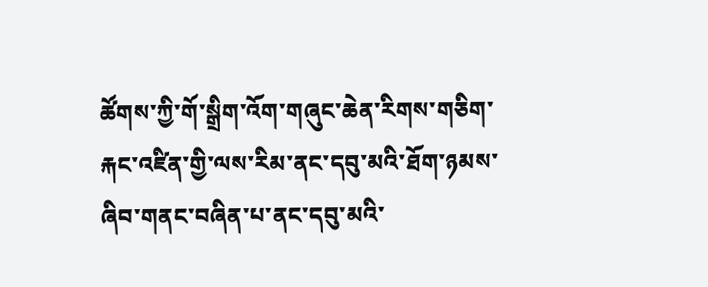ཚོགས་ཀྱི་གོ་སྒྲིག་འོག་གཞུང་ཆེན་རིགས་གཅིག་རྐང་འཛིན་གྱི་ལས་རིམ་ནང་དབུ་མའི་ཐོག་ཉམས་ཞིབ་གནང་བཞིན་པ་ནང་དབུ་མའི་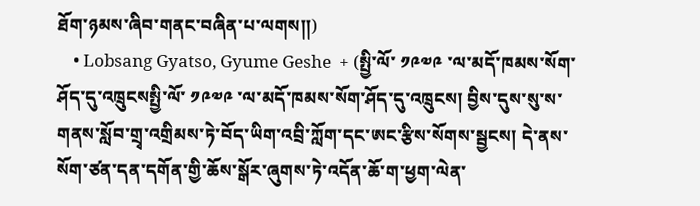ཐོག་ཉམས་ཞིབ་གནང་བཞིན་པ་ལགས།།)
    • Lobsang Gyatso, Gyume Geshe  + (སྤྱི་ལོ་ ༡༩༧༩ ་ལ་མདོ་ཁམས་སོག་ཤོད་དུ་འཁྲུངསསྤྱི་ལོ་ ༡༩༧༩ ་ལ་མདོ་ཁམས་སོག་ཤོད་དུ་འཁྲུངས། བྱིས་དུས་སུ་ས་གནས་སློབ་གྲྭ་འགྲིམས་ཏེ་བོད་ཡིག་འབྲི་ཀློག་དང་ཨང་རྩིས་སོགས་སྦྱངས། དེ་ནས་སོག་ཙན་དན་དགོན་གྱི་ཆོས་སྒོར་ཞུགས་ཏེ་འདོན་ཆོ་ག་ཕྱག་ལེན་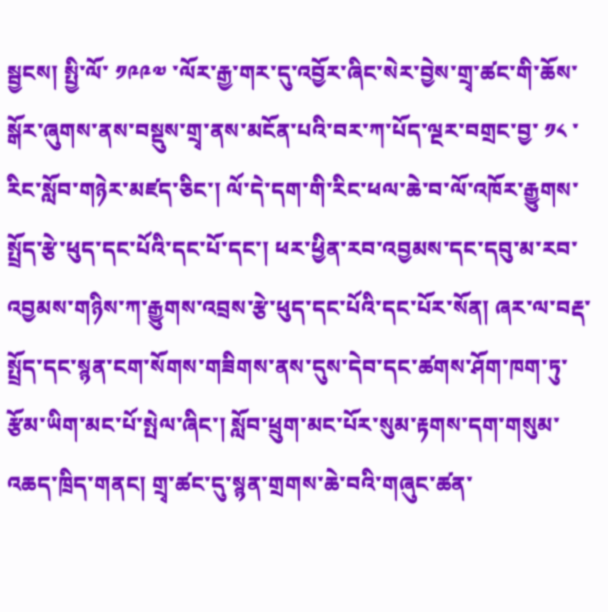སྦྱངས། སྤྱི་ལོ་ ༡༩༩༧ ་ལོར་རྒྱ་གར་དུ་འབྱོར་ཞིང་སེར་བྱེས་གྲྭ་ཚང་གི་ཆོས་སྒོར་ཞུགས་ནས་བསྡུས་གྲྭ་ནས་མངོན་པའི་བར་ཀ་པོད་ལྔར་བགྲང་བྱ་ ༡༨ ་རིང་སློབ་གཉེར་མཛད་ཅིང་། ལོ་དེ་དག་གི་རིང་ཕལ་ཆེ་བ་ལོ་འཁོར་རྒྱུགས་སྤྲོད་རྩེ་ཕུད་དང་པོའི་དང་པོ་དང་། ཕར་ཕྱིན་རབ་འབྱམས་དང་དབུ་མ་རབ་འབྱམས་གཉིས་ཀ་རྒྱུགས་འབྲས་རྩེ་ཕུད་དང་པོའི་དང་པོར་སོན། ཞར་ལ་བརྡ་སྤྲོད་དང་སྙན་ངག་སོགས་གཟིགས་ནས་དུས་དེབ་དང་ཚགས་ཤོག་ཁག་ཏུ་རྩོམ་ཡིག་མང་པོ་སྤེལ་ཞིང་། སློབ་ཕྲུག་མང་པོར་སུམ་རྟགས་དག་གསུམ་འཆད་ཁྲིད་གནང། གྲྭ་ཚང་དུ་སྙན་གྲགས་ཆེ་བའི་གཞུང་ཚན་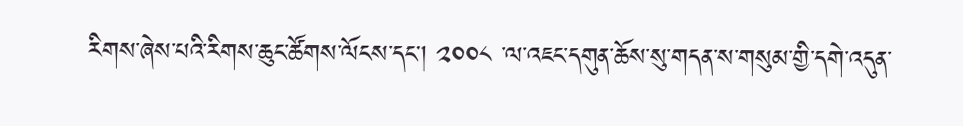རིགས་ཞེས་པའི་རིགས་ཆུང་ཚོགས་ལོངས་དང། ༢༠༠༨ ་ལ་འཇང་དགུན་ཆོས་སུ་གདན་ས་གསུམ་གྱི་དགེ་འདུན་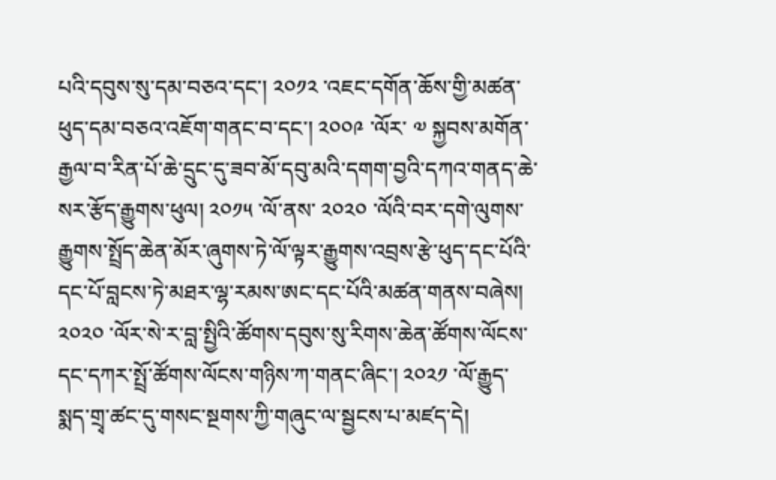པའི་དབུས་སུ་དམ་བཅའ་དང་། ༢༠༡༢ ་འཇང་དགོན་ཆོས་གྱི་མཚན་ཕུད་དམ་བཅའ་འཇོག་གནང་བ་དང་། ༢༠༠༩ ་ལོར་ ༧ སྐྱབས་མགོན་རྒྱལ་བ་རིན་པོ་ཆེ་དྲུང་དུ་ཟབ་མོ་དབུ་མའི་དགག་བྱའི་དཀའ་གནད་ཆེ་སར་རྩོད་རྒྱུགས་ཕུལ། ༢༠༡༥ ་ལོ་ནས་ ༢༠༢༠ ་ལོའི་བར་དགེ་ལུགས་རྒྱུགས་སྤྲོད་ཆེན་མོར་ཞུགས་ཏེ་ལོ་ལྟར་རྒྱུགས་འབྲས་རྩེ་ཕུད་དང་པོའི་དང་པོ་བླངས་ཏེ་མཐར་ལྷ་རམས་ཨང་དང་པོའི་མཚན་གནས་བཞེས། ༢༠༢༠ ་ལོར་སེ་ར་བླ་སྤྱིའི་ཚོགས་དབུས་སུ་རིགས་ཆེན་ཚོགས་ལོངས་དང་དཀར་སྤྲོ་ཚོགས་ལོངས་གཉིས་ཀ་གནང་ཞིང་། ༢༠༢༡ ་ལོ་རྒྱུད་སྨད་གྲྭ་ཚང་དུ་གསང་སྔགས་ཀྱི་གཞུང་ལ་སྦྱངས་པ་མཛད་དེ།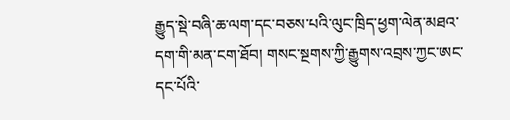རྒྱུད་སྡེ་བཞི་ཆ་ལག་དང་བཅས་པའི་ལུང་ཁྲིད་ཕྱག་ལེན་མཐའ་དག་གི་མན་ངག་ཐོབ། གསང་སྔགས་ཀྱི་རྒྱུགས་འབྲས་ཀྱང་ཨང་དང་པོའི་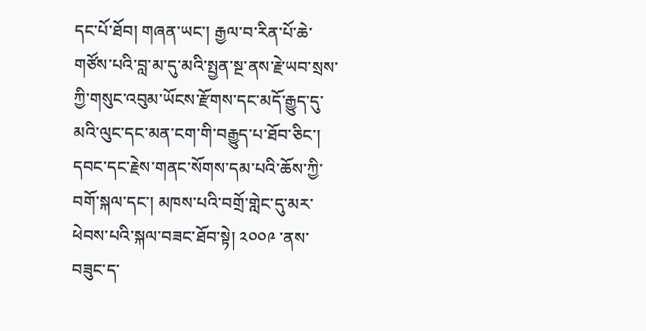དང་པོ་ཐོབ། གཞན་ཡང་། རྒྱལ་བ་རིན་པོ་ཆེ་གཙོས་པའི་བླ་མ་དུ་མའི་སྤྱན་སྔ་ནས་རྗེ་ཡབ་སྲས་ཀྱི་གསུང་འབུམ་ཡོངས་རྫོགས་དང་མདོ་རྒྱུད་དུ་མའི་ལུང་དང་མན་ངག་གི་བརྒྱུད་པ་ཐོབ་ཅིང་། དབང་དང་རྗེས་གནང་སོགས་དམ་པའི་ཆོས་ཀྱི་བགོ་སྐལ་དང་། མཁས་པའི་བགྲོ་གླེང་དུ་མར་ཕེབས་པའི་སྐལ་བཟང་ཐོབ་སྟེ། ༢༠༠༩ ་ནས་བཟུང་ད་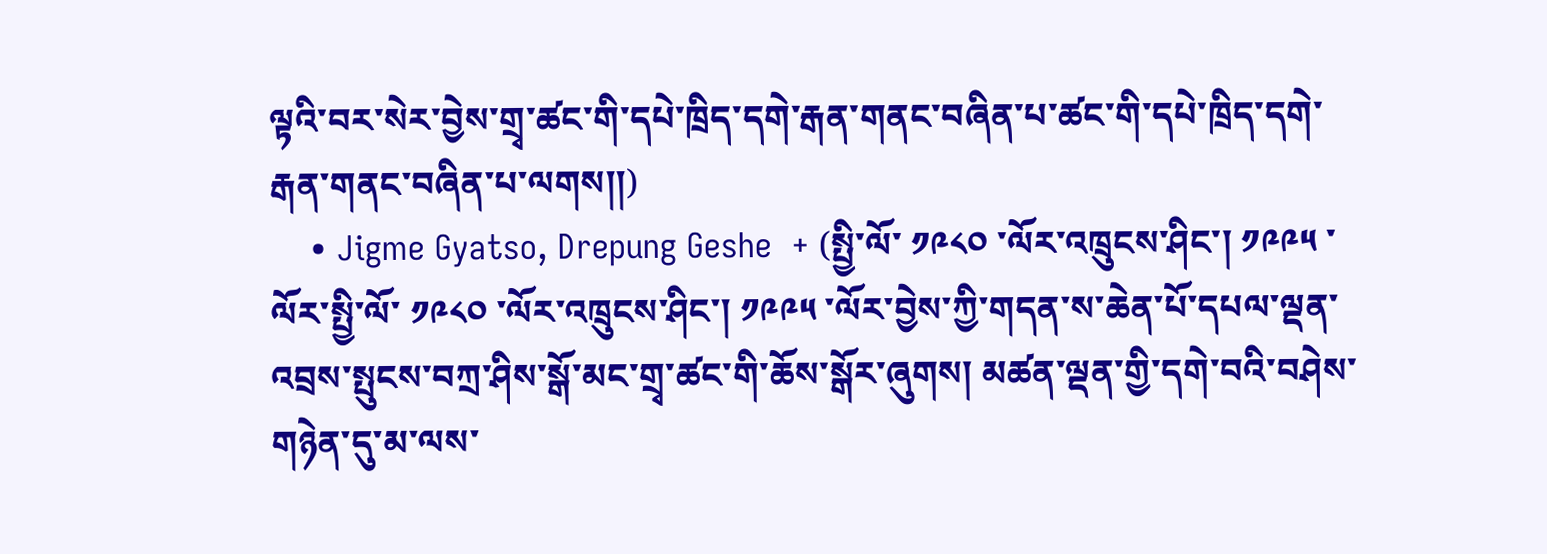ལྟའི་བར་སེར་བྱེས་གྲྭ་ཚང་གི་དཔེ་ཁྲིད་དགེ་རྒན་གནང་བཞིན་པ་ཚང་གི་དཔེ་ཁྲིད་དགེ་རྒན་གནང་བཞིན་པ་ལགས།།)
    • Jigme Gyatso, Drepung Geshe  + (སྤྱི་ལོ་ ༡༩༨༠ ་ལོར་འཁྲུངས་ཤིང་། ༡༩༩༥ ་ལོར་སྤྱི་ལོ་ ༡༩༨༠ ་ལོར་འཁྲུངས་ཤིང་། ༡༩༩༥ ་ལོར་བྱེས་ཀྱི་གདན་ས་ཆེན་པོ་དཔལ་ལྡན་འབྲས་སྤུངས་བཀྲ་ཤིས་སྒོ་མང་གྲྭ་ཚང་གི་ཆོས་སྒོར་ཞུགས། མཚན་ལྡན་གྱི་དགེ་བའི་བཤེས་གཉེན་དུ་མ་ལས་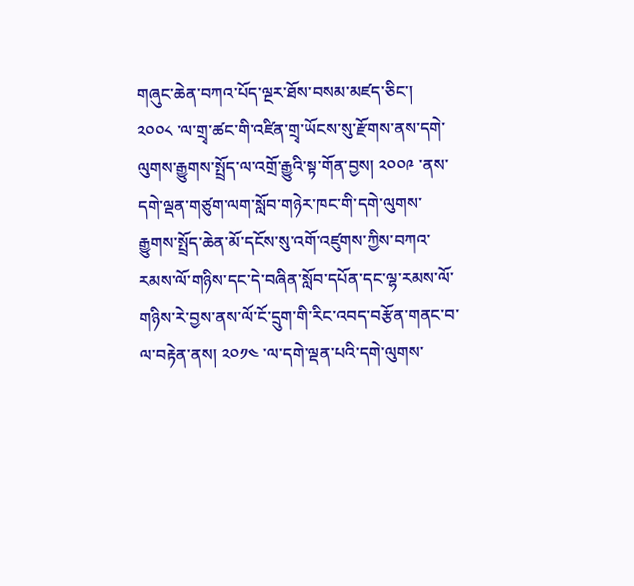གཞུང་ཆེན་བཀའ་པོད་ལྔར་ཐོས་བསམ་མཛད་ཅིང་། ༢༠༠༨ ་ལ་གྲྭ་ཚང་གི་འཛིན་གྲྭ་ཡོངས་སུ་རྫོགས་ནས་དགེ་ལུགས་རྒྱུགས་སྤྲོད་ལ་འགྲོ་རྒྱུའི་སྟ་གོན་བྱས། ༢༠༠༩ ་ནས་དགེ་ལྡན་གཙུག་ལག་སློབ་གཉེར་ཁང་གི་དགེ་ལུགས་རྒྱུགས་སྤྲོད་ཆེན་མོ་དངོས་སུ་འགོ་འཛུགས་ཀྱིས་བཀའ་རམས་ལོ་གཉིས་དང་དེ་བཞིན་སློབ་དཔོན་དང་ལྷ་རམས་ལོ་གཉིས་རེ་བྱས་ནས་ལོ་ངོ་དྲུག་གི་རིང་འབད་བརྩོན་གནང་བ་ལ་བརྟེན་ནས། ༢༠༡༤ ་ལ་དགེ་ལྡན་པའི་དགེ་ལུགས་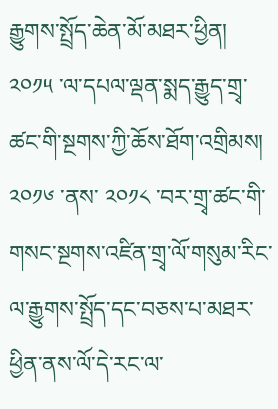རྒྱུགས་སྤྲོད་ཆེན་མོ་མཐར་ཕྱིན། ༢༠༡༥ ་ལ་དཔལ་ལྡན་སྨད་རྒྱུད་གྲྭ་ཚང་གི་སྔགས་ཀྱི་ཆོས་ཐོག་འགྲིམས། ༢༠༡༦ ་ནས་ ༢༠༡༨ ་བར་གྲྭ་ཚང་གི་གསང་སྔགས་འཛིན་གྲྭ་ལོ་གསུམ་རིང་ལ་རྒྱུགས་སྤྲོད་དང་བཅས་པ་མཐར་ཕྱིན་ནས་ལོ་དེ་རང་ལ་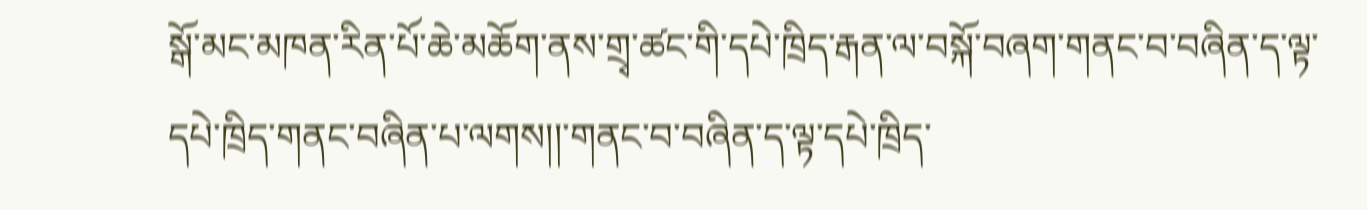སྒོ་མང་མཁན་རིན་པོ་ཆེ་མཆོག་ནས་གྲྭ་ཚང་གི་དཔེ་ཁྲིད་རྒན་ལ་བསྐོ་བཞག་གནང་བ་བཞིན་ད་ལྟ་དཔེ་ཁྲིད་གནང་བཞིན་པ་ལགས།།་གནང་བ་བཞིན་ད་ལྟ་དཔེ་ཁྲིད་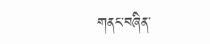གནང་བཞིན་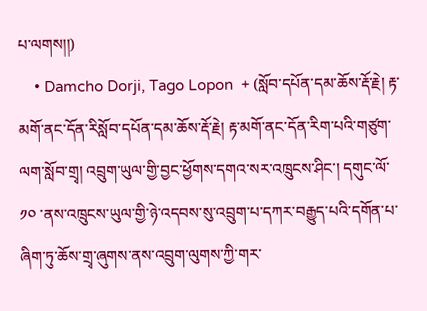པ་ལགས།།)
    • Damcho Dorji, Tago Lopon  + (སློབ་དཔོན་དམ་ཆོས་རྡོ་རྗེ། རྟ་མགོ་ནང་དོན་རིསློབ་དཔོན་དམ་ཆོས་རྡོ་རྗེ། རྟ་མགོ་ནང་དོན་རིག་པའི་གཙུག་ལག་སློབ་གྲྭ། འབྲུག་ཡུལ་གྱི་བྱང་ཕྱོགས་དགའ་སར་འཁྲུངས་ཤིང་། དགུང་ལོ་ ༡༠ ་ནས་འཁྲུངས་ཡུལ་གྱི་ཉེ་འདབས་སུ་འབྲུག་པ་དཀར་བརྒྱུད་པའི་དགོན་པ་ཞིག་ཏུ་ཆོས་གྲྭ་ཞུགས་ནས་འབྲུག་ལུགས་ཀྱི་གར་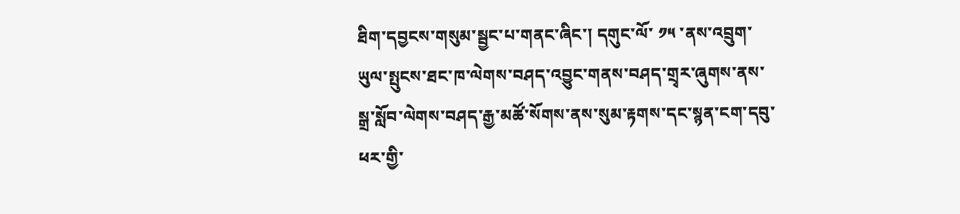ཐིག་དབྱངས་གསུམ་སྦྱང་པ་གནང་ཞིང་། དགུང་ལོ་ ༡༥ ་ནས་འབྲུག་ཡུལ་སྤུངས་ཐང་ཁ་ལེགས་བཤད་འབྱུང་གནས་བཤད་གྲྭར་ཞུགས་ནས་སྒྲ་སློབ་ལེགས་བཤད་རྒྱ་མཚོ་སོགས་ནས་སུམ་རྟགས་དང་སྙན་ངག་དབུ་ཕར་གྱི་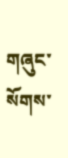གཞུང་སོགས་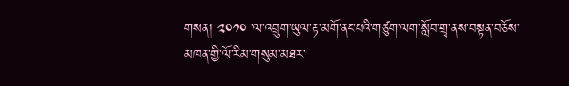གསན། ༢༠༡༠ ་ལ་འབྲུག་ཡུལ་རྟ་མགོ་ནང་པའི་གཙུག་ལག་སློབ་གྲྭ་ནས་བསྟན་བཅོས་མཁན་གྱི་ལོ་རིམ་གསུམ་མཐར་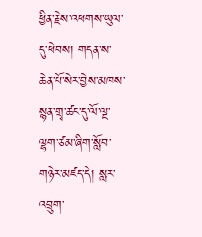ཕྱིན་རྗེས་འཕགས་ཡུལ་དུ་ཕེབས། གདན་ས་ཆེན་པོ་སེར་བྱེས་མཁས་སྙན་གྲྭ་ཚང་དུ་ལོ་ལྔ་ལྷག་ཙམ་ཞིག་སློབ་གཉེར་མཛད་དེ། སླར་འབྲུག་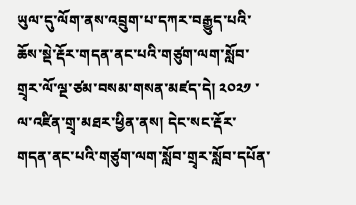ཡུལ་དུ་ལོག་ནས་འབྲུག་པ་དཀར་བརྒྱུད་པའི་ཆོས་སྡེ་རྡོར་གདན་ནང་པའི་གཙུག་ལག་སློབ་གྲྭར་ལོ་ལྔ་ཙམ་བསམ་གསན་མཛད་དེ། ༢༠༢༡ ་ལ་འཛིན་གྲྭ་མཐར་ཕྱིན་ནས། དེང་སང་རྡོར་གདན་ནང་པའི་གཙུག་ལག་སློབ་གྲྭར་སློབ་དཔོན་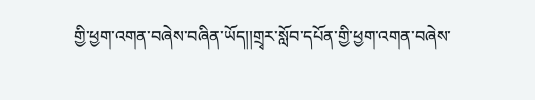གྱི་ཕྱག་འགན་བཞེས་བཞིན་ཡོད།།གྲྭར་སློབ་དཔོན་གྱི་ཕྱག་འགན་བཞེས་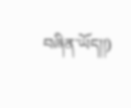བཞིན་ཡོད།།)